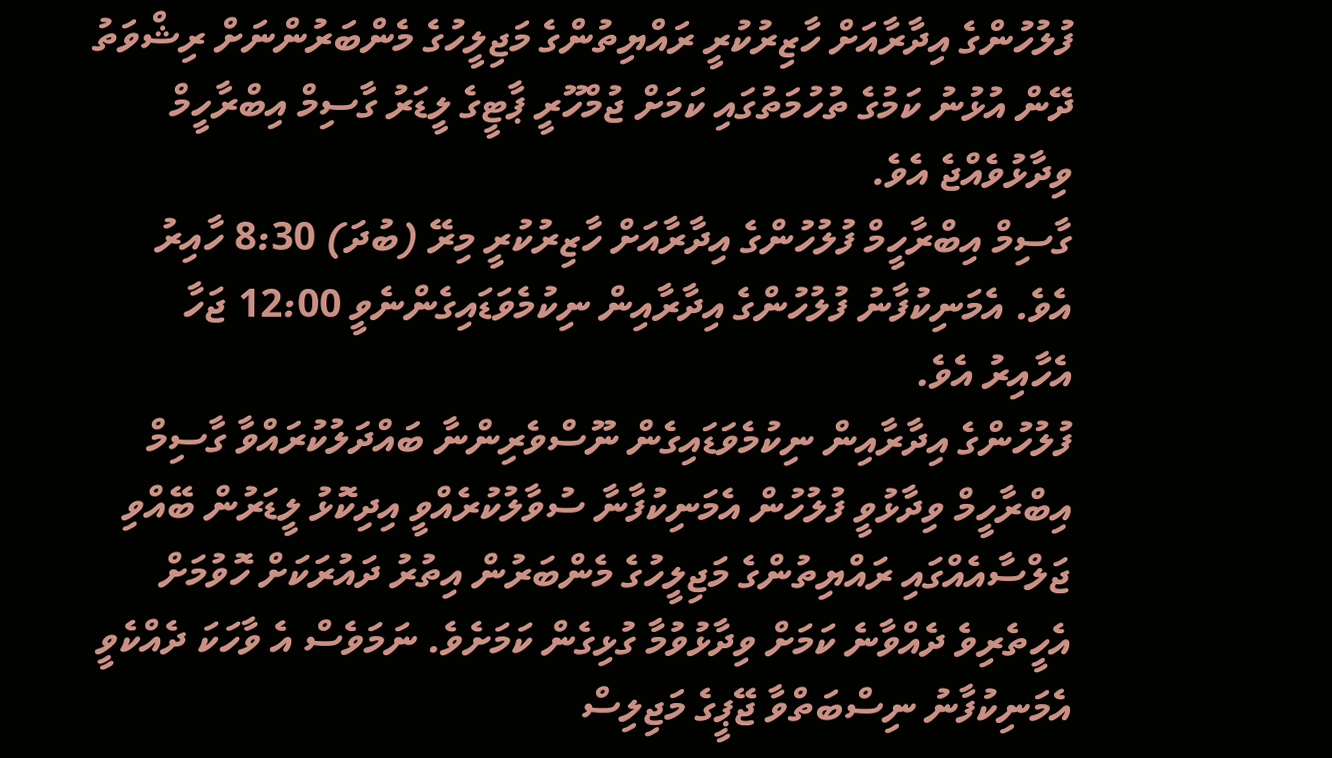ފުލުހުންގެ އިދާރާއަށް ހާޒިރުކުރީ ރައްޔިތުންގެ މަޖިލީހުގެ މެންބަރުންނަށް ރިޝްވަތު ދޭން އުޅުނު ކަމުގެ ތުހުމަތުގައި ކަމަށް ޖުމްހޫރީ ޕާޓީގެ ލީޑަރު ގާސިމް އިބްރާހީމް ވިދާޅުވެއްޖެ އެވެ.
ގާސިމް އިބްރާހީމް ފުލުހުންގެ އިދާރާއަށް ހާޒިރުކުރީ މިރޭ (ބުދަ) 8:30 ހާއިރު އެވެ. އެމަނިކުފާނު ފުލުހުންގެ އިދާރާއިން ނިކުމެވަޑައިގެންނެވީ 12:00 ޖަހާ އެހާއިރު އެވެ.
ފުލުހުންގެ އިދާރާއިން ނިކުމެވަޑައިގެން ނޫސްވެރިންނާ ބައްދަލުކުރައްވާ ގާސިމް އިބްރާހީމް ވިދާޅުވީ ފުލުހުން އެމަނިކުފާނާ ސުވާލުކުރެއްވީ އިދިކޮޅު ލީޑަރުން ބޭއްވި ޖަލްސާއެއްގައި ރައްޔިތުންގެ މަޖިލީހުގެ މެންބަރުން އިތުރު ދައުރަކަށް ހޮވުމަށް އެހީތެރިވެ ދެއްވާނެ ކަމަށް ވިދާޅުވުމާ ގުޅިގެން ކަމަށެވެ. ނަމަވެސް އެ ވާހަކަ ދެއްކެވީ އެމަނިކުފާނު ނިސްބަތްވާ ޖޭޕީގެ މަޖިލިސް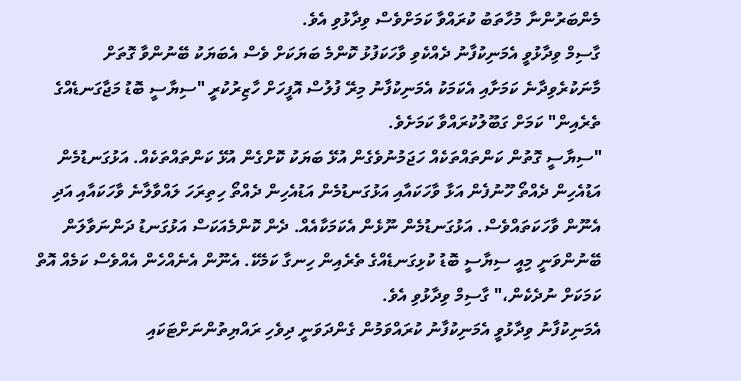މެންބަރުންނާ މުހާތަބު ކުރައްވާ ކަމަށްވެސް ވިދާޅުވި އެވެ.
ގާސިމް ވިދާޅުވީ އެމަނިކުފާނު ދެއްކެވި ވާހަކަފުޅު ކޮންމެ ބަޔަކަށް ވެސް އެބަޔަކު ބޭނުންވާ ގޮތަށް މާނަކުރެވިދާނެ ކަމަށާއި އެކަމަކު އެމަނިކުފާނު މިރޭ ފުލުސް އޮފީހަށް ހާޒިރުކުރީ "ސިޔާސީ ބޮޑު މަޖާގަނޑެއްގެ ތެރެއިން" ކަމަށް ގަބޫލުކުރައްވާ ކަމަށެވެ.
"ސިޔާސީ ގޮތުން ކަންތައްތަކެއް ހަޖަމުނުވެގެން އުޅޭ ބަޔަކު ކޮށްގެން އުޅޭ ކަންތައްތަކެއް. އަޅުގަނޑުމެން އަޑުއެހިން ދެއްތޯ ހޫނުފެން އަޅާ ވާހަކައާއި އަޅުގަނޑުމެން އަޑުއެހިން ދެއްތޯ ހިތިރަހަ ލައްވާލާނެ ވާހަކައާއި އަދި އެނޫން ވާހަކަތައްވެސް. އަޅުގަނޑުމެން ނޫޅެން އެކަމަކާއެއް. ދެން ކޮންމެއަކަސް އަޅުގަނޑު ދަންނަވާލަން ބޭނުންވަނީ މިއީ ސިޔާސީ ބޮޑު ކުޅިގަނޑެއްގެ ތެރެއިން ހިނގާ ކަމެކޭ. އެނޫން އެނެއްހެން އެއްވެސް ކަމެއް އޮތް ކަމަކަށް ނުދެކެން،" ގާސިމް ވިދާޅުވި އެވެ.
އެމަނިކުފާނު ވިދާޅުވީ އެމަނިކުފާނު ކުރައްވަމުން ގެންދަވަނީ ދިވެހި ރައްޔިތުންނަށްޓަކައި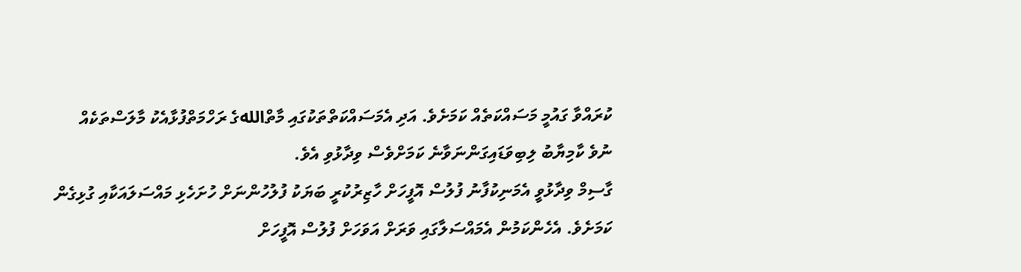ކުރައްވާ ގައުމީ މަސައްކަތެއް ކަމަށެވެ. އަދި އެމަސައްކަތްތަކުގައި މާތްاللهގެ ރަހްމަތްފުޅާއެކު މާލަސްތަކެއް ނުވެ ކާމިޔާބު ލިބިވަޑައިގަންނަވާނެ ކަމަށްވެސް ވިދާޅުވި އެވެ.
ގާސިމް ވިދާޅުވީ އެމަނިކުފާނު ފުލުސް އޮފީހަށް ހާޒިރުކުރީ ބަޔަކު ފުލުހުންނަށް ހުށަހެޅި މައްސަލައަކާއި ގުޅިގެން ކަމަށެވެ. އެހެންކަމުން އެމައްސަލާގައި ވަރަށް އަވަހަށް ފުލުސް އޮފީހަށް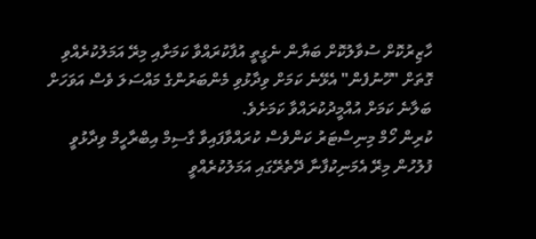ހާޒިރުކޮށް ސުވާލުކޮށް ބަޔާން ނެގީތީ އުފާކުރައްވާ ކަމަށާއި މިރޭ އަމަލުކުރެއްވި ގޮތަށް "ހޫނުފެން" އެޅޭނެ ކަމަށް ވިދާޅުވި މެންބަރުންގެ މައްސަލަ ވެސް އަވަހަށް ބަލާނެ ކަމަށް އުއްމީދުކުރައްވާ ކަމަށެވެ.
ކުރިން ހޯމް މިނިސްޓަރު ކަންވެސް ކުރައްވާފައިވާ ގާސިމް އިބްރާހީމް ވިދާޅުވީ ފުލުހުން މިރޭ އެމަނިކުފާނާ ދޭތެރޭގައި އަމަލުކުރެއްވީ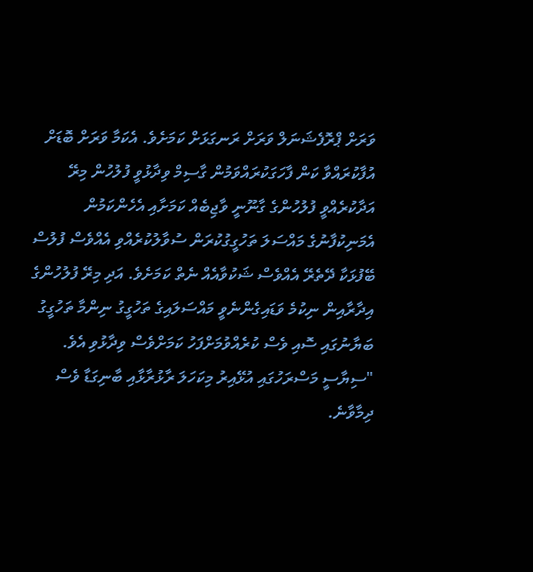ވަރަށް ޕްރޮފެޝަނަލް ވަރަށް ރަނގަޅަށް ކަމަށެވެ. އެކަމާ ވަރަށް ބޮޑަށް އުފާކުރައްވާ ކަން ފާހަގަކުރައްވަމުން ގާސިމް ވިދާޅުވީ ފުލުހުން މިރޭ އަދާކުރެއްވީ ފުލުހުންގެ ގާނޫނީ ވާޖިބެއް ކަމަށާއި އެހެންކަމުން އެމަނިކުފާނުގެ މައްސަލަ ތަހުގީގުކުރަން ސުވާލުކުރެއްވި އެއްވެސް ފުލުސް ބޭފުޅަކާ ދޭތެރޭ އެއްވެސް ޝަކުވާއެއް ނެތް ކަމަށެވެ. އަދި މިރޭ ފުލުހުންގެ އިދާރާއިން ނިކުމެ ވަޑައިގެންނެވީ މައްސަލައިގެ ތަހުގީގު ނިންމާ ތަހުގީގު ބަޔާނުގައި ސޮއި ވެސް ކުރެއްވުމަށްފަހު ކަމަށްވެސް ވިދާޅުވި އެވެ.
"ސިޔާސީ މަސްރަހުގައި އުޅޭއިރު މިކަހަލަ ރާޅުރާޅާއި ބާނިގަޑާ ވެސް ދިމާވާނެ.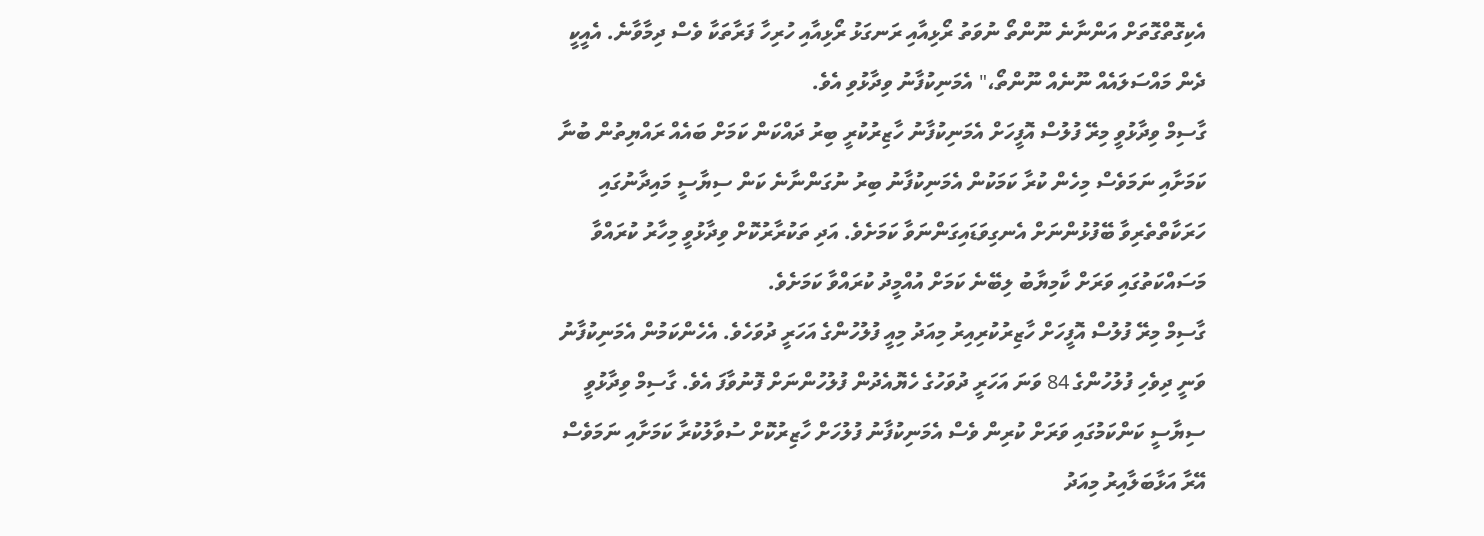އެކިގޮތްގޮތަށް އަންނާނެ ނޫންތޯ ނުވަތު ރޯޅިއާއި ރަނގަޅު ރޯޅިއާއި ހުރިހާ ފަރާތަކާ ވެސް ދިމާވާނެ. އެއީކީ ދެން މައްސަލައެއް ނޫނެއް ނޫންތޯ،" އެމަނިކުފާނު ވިދާޅުވި އެވެ.
ގާސިމް ވިދާޅުވީ މިރޭ ފުލުސް އޮފީހަށް އެމަނިކުފާނު ހާޒިރުކުރީ ބިރު ދައްކަން ކަމަށް ބައެއް ރައްޔިތުން ބުނާ ކަމަށާއި ނަމަވެސް މިހެން ކުރާ ކަމަކުން އެމަނިކުފާނު ބިރު ނުގަންނާނެ ކަން ސިޔާސީ މައިދާނުގައި ހަރަކާތްތެރިވާ ބޭފުޅުންނަށް އެނގިވަޑައިގަންނަވާ ކަމަށެވެ. އަދި ތަކުރާރުކޮށް ވިދާޅުވީ މިހާރު ކުރައްވާ މަސައްކަތުގައި ވަރަށް ކާމިޔާބު ލިބޭނެ ކަމަށް އުއްމީދު ކުރައްވާ ކަމަށެވެ.
ގާސިމް މިރޭ ފުލުސް އޮފީހަށް ހާޒިރުކުރިއިރު މިއަދު މިއީ ފުލުހުންގެ އަހަރީ ދުވަހެވެ. އެހެންކަމުން އެމަނިކުފާނު ވަނީ ދިވެހި ފުލުހުންގެ 84 ވަނަ އަހަރީ ދުވަހުގެ ހެޔޮއެދުން ފުލުހުންނަށް ފޮނުވާފަ އެވެ. ގާސިމް ވިދާޅުވީ ސިޔާސީ ކަންކަމުގައި ވަރަށް ކުރިން ވެސް އެމަނިކުފާނު ފުލުހަށް ހާޒިރުކޮށް ސުވާލުކުރާ ކަމަށާއި ނަމަވެސް އޭރާ އަޅާބަލާއިރު މިއަދު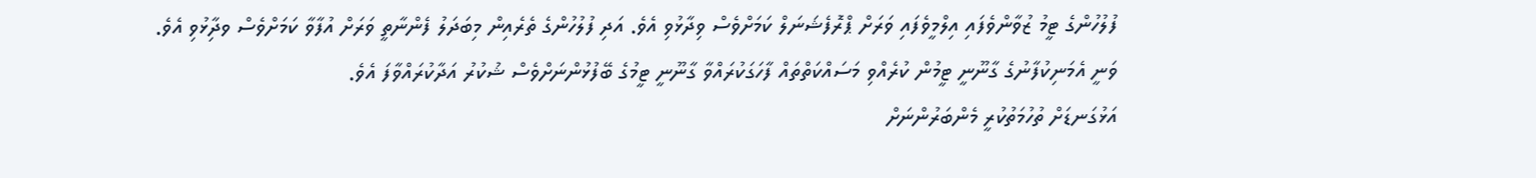ފުލުހުންގެ ޓީމު ޒުވާންވެފައި އިލްމީވެފައި ވަރަށް ޕްރޮފެޝަނަލް ކަމަށްވެސް ވިދާޅުވި އެވެ. އަދި ފުލުހުންގެ ތެރެއިން މިބަދަލު ފެންނާތީ ވަރަށް އުފާވާ ކަމަށްވެސް ވދިާޅުވި އެވެ.
ވަނީ އެމަނިކުފާނުގެ ގާނޫނީ ޓީމުން ކުރެއްވި މަސައްކަތްތައް ފާހަގަކުރައްވާ ގާނޫނީ ޓީމުގެ ބޭފުޅުންނަށްވެސް ޝުކުރު އަދާކުރައްވާފަ އެވެ.
އަޅުގަނޑަށް ތުހުމަތުކުރީ މެންބަރުންނަށް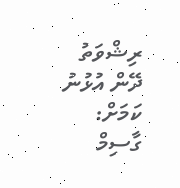ރިޝްވަތު ދޭން އުޅުނު ކަމަށް: ގާސިމް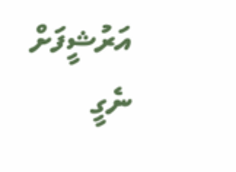އަރުޝީފަށް ނެގީ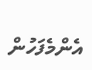އެންމެފަހުން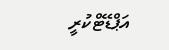އަޕްޑޭޓްކުރީ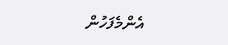އެންމެފަހުން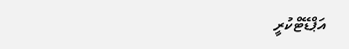އަޕްޑޭޓްކުރީ